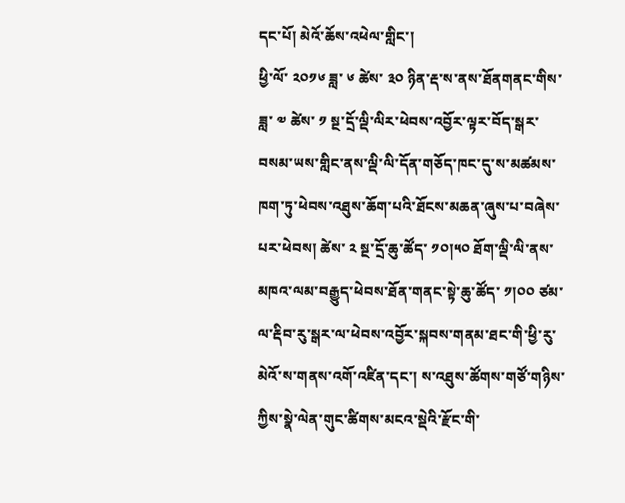དང་པོ། མེའོ་ཆོས་འཕེལ་གླིང་།
ཕྱི་ལོ་ ༢༠༡༦ ཟླ་ ༦ ཚེས་ ༣༠ ཉིན་རྡ་ས་ནས་ཐོནགནང་གིས་ཟླ་ ༧ ཚེས་ ༡ སྔ་དྲོ་ལྡི་ལིར་ཕེབས་འབྱོར་ལྟར་བོད་སྒར་བསམ་ཡས་གླིང་ནས་ལྡི་ལི་དོན་གཅོད་ཁང་དུ་ས་མཚམས་ཁག་ཏུ་ཕེབས་འཐུས་ཆོག་པའི་ཐོངས་མཆན་ཞུས་པ་བཞེས་པར་ཕེབས། ཚེས་ ༢ སྔ་དྲོ་ཆུ་ཚོད་ ༡༠།༥༠ ཐོག་ལྡི་ལི་ནས་མཁའ་ལམ་བརྒྱུད་ཕེབས་ཐོན་གནང་སྟེ་ཆུ་ཚོད་ ༡།༠༠ ཙམ་ལ་རྡིབ་རུ་སྒར་ལ་ཕེབས་འབྱོར་སྐབས་གནམ་ཐང་གི་ཕྱི་རུ་མེའོ་ས་གནས་འགོ་འཛིན་དང་། ས་འཐུས་ཚོགས་གཙོ་གཉིས་ཀྱིས་སྣེ་ལེན་གུང་ཚིགས་མངའ་སྡེའི་རྫོང་གི་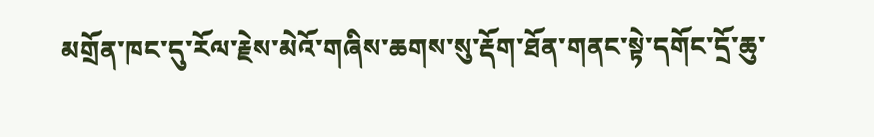མགྲོན་ཁང་དུ་རོལ་རྗེས་མེའོ་གཞིས་ཆགས་སུ་རྡོག་ཐོན་གནང་སྟེ་དགོང་དྲོ་ཆུ་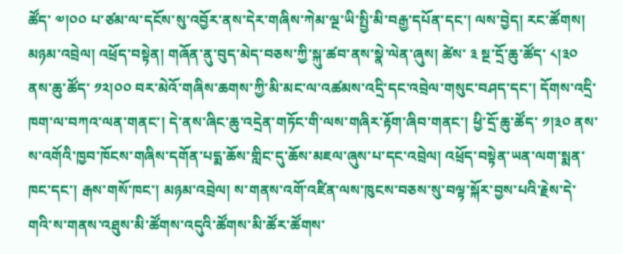ཚོད་ ༧།༠༠ པ་ཙམ་ལ་དངོས་སུ་འབྱོར་ནས་དེར་གཞིས་ཀེམ་ལྔ་ཡི་སྤྱི་མི་བརྒྱ་དཔོན་དང་། ལས་བྱེད། རང་ཚོགས། མཉམ་འབྲེལ། འཕྲོད་བསྟེན། གཞོན་ནུ་བུད་མེད་བཅས་ཀྱི་སྐུ་ཚབ་ནས་སྣེ་ལེན་ཞུས། ཚེས་ ༣ སྔ་དྲོ་ཆུ་ཚོད་ ༨།༣༠ ནས་ཆུ་ཚོད་ ༡༢།༠༠ བར་མེའོ་གཞིས་ཆགས་ཀྱི་མི་མང་ལ་འཚམས་འདྲི་དང་འབྲེལ་གསུང་བཤད་དང་། དོགས་འདྲི་ཁག་ལ་བཀའ་ལན་གནང་། དེ་ནས་ཞིང་ཆུ་འདྲེན་གཏོང་གི་ལས་གཞིར་རྟོག་ཞིབ་གནང་། ཕྱི་དྲོ་ཆུ་ཚོད་ ༡།༣༠ ནས་ས་འགོའི་ཁྱབ་ཁོངས་གཞིས་དགོན་པདྨ་ཆོས་གླིང་དུ་ཆོས་མཇལ་ཞུས་པ་དང་འབྲེལ། འཕྲོད་བསྟེན་ཡན་ལག་སྨན་ཁང་དང་། རྒས་གསོ་ཁང་། མཉམ་འབྲེལ། ས་གནས་འགོ་འཛིན་ལས་ཁུངས་བཅས་སུ་བལྟ་སྐོར་བྱས་པའི་རྗེས་དེ་གའི་ས་གནས་འཐུས་མི་ཚོགས་འདུའི་ཚོགས་མི་ཚོར་ཚོགས་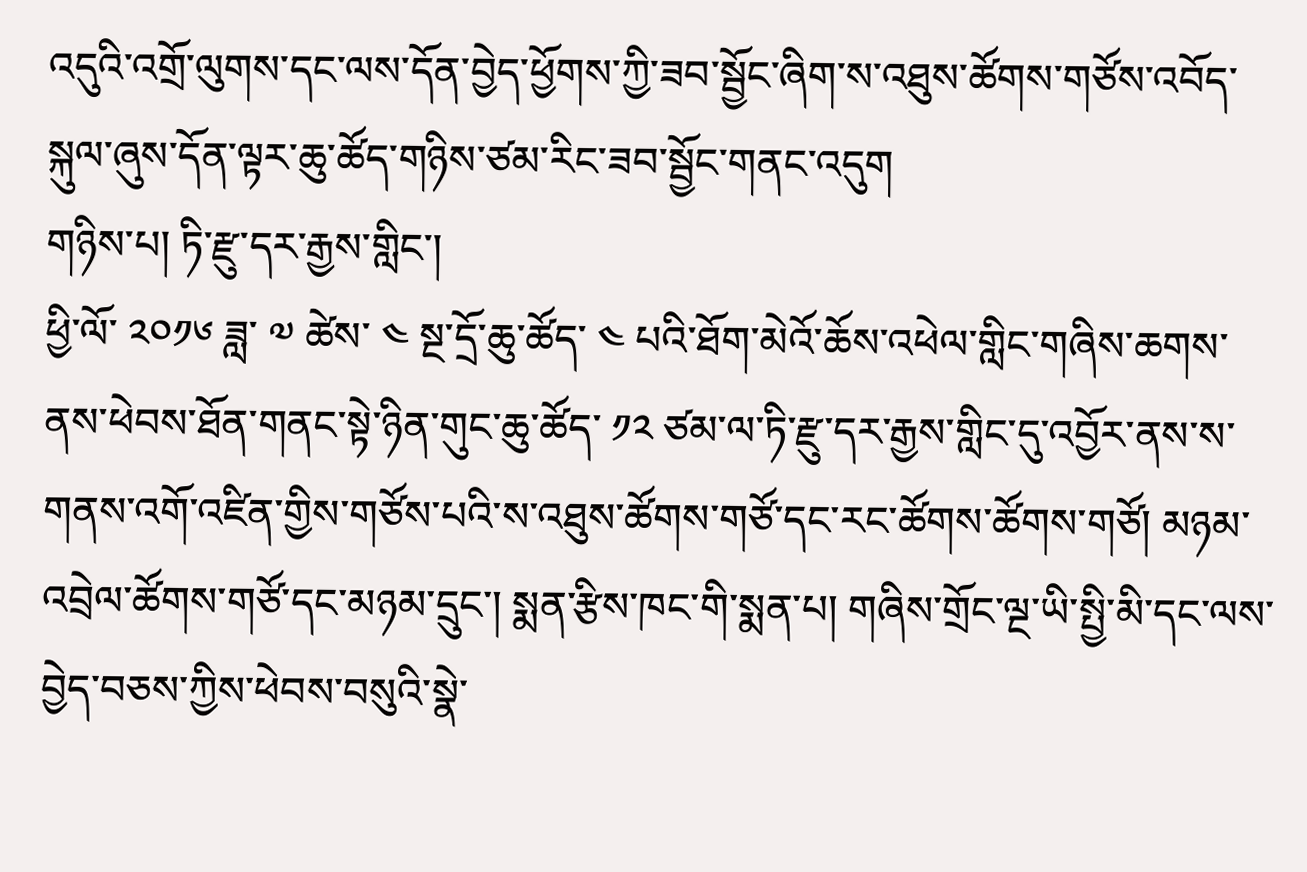འདུའི་འགྲོ་ལུགས་དང་ལས་དོན་བྱེད་ཕྱོགས་ཀྱི་ཟབ་སྦྱོང་ཞིག་ས་འཐུས་ཚོགས་གཙོས་འབོད་སྐུལ་ཞུས་དོན་ལྟར་ཆུ་ཚོད་གཉིས་ཙམ་རིང་ཟབ་སྦྱོང་གནང་འདུག
གཉིས་པ། ཏི་རྫུ་དར་རྒྱས་གླིང་།
ཕྱི་ལོ་ ༢༠༡༦ ཟླ་ ༧ ཚེས་ ༤ སྔ་དྲོ་ཆུ་ཚོད་ ༤ པའི་ཐོག་མེའོ་ཆོས་འཕེལ་གླིང་གཞིས་ཆགས་ནས་ཕེབས་ཐོན་གནང་སྟེ་ཉིན་གུང་ཆུ་ཚོད་ ༡༢ ཙམ་ལ་ཏི་རྫུ་དར་རྒྱས་གླིང་དུ་འབྱོར་ནས་ས་གནས་འགོ་འཛིན་གྱིས་གཙོས་པའི་ས་འཐུས་ཚོགས་གཙོ་དང་རང་ཚོགས་ཚོགས་གཙོ། མཉམ་འབྲེལ་ཚོགས་གཙོ་དང་མཉམ་དྲུང་། སྨན་རྩིས་ཁང་གི་སྨན་པ། གཞིས་གྲོང་ལྔ་ཡི་སྤྱི་མི་དང་ལས་བྱེད་བཅས་ཀྱིས་ཕེབས་བསུའི་སྣེ་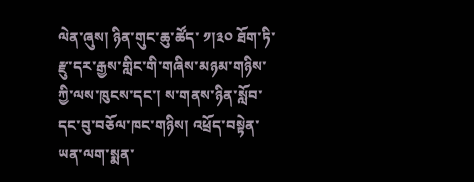ལེན་ཞུས། ཉིན་གུང་ཆུ་ཚོད་ ༡།༣༠ ཐོག་ཏི་རྫུ་དར་རྒྱས་གླིང་གི་གཞིས་མཉམ་གཉིས་ཀྱི་ལས་ཁུངས་དང་། ས་གནས་ཉིན་སློབ་དང་བུ་བཅོལ་ཁང་གཉིས། འཕྲོད་བསྟེན་ཡན་ལག་སྨན་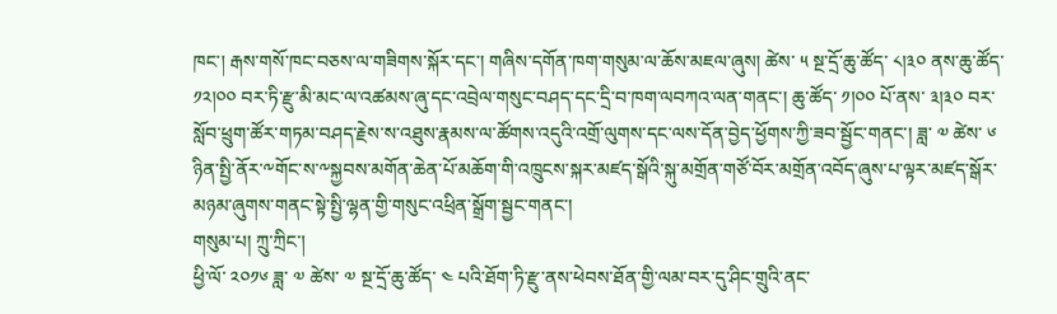ཁང་། རྒས་གསོ་ཁང་བཅས་ལ་གཟིགས་སྐོར་དང་། གཞིས་དགོན་ཁག་གསུམ་ལ་ཆོས་མཇལ་ཞུས། ཚེས་ ༥ སྔ་དྲོ་ཆུ་ཚོད་ ༨།༣༠ ནས་ཆུ་ཚོད་ ༡༢།༠༠ བར་ཏི་རྫུ་མི་མང་ལ་འཚམས་ཞུ་དང་འབྲེལ་གསུང་བཤད་དང་དྲི་བ་ཁག་ལབཀའ་ལན་གནང་། ཆུ་ཚོད་ ༡།༠༠ པོ་ནས་ ༣།༣༠ བར་སློབ་ཕྲུག་ཚོར་གཏམ་བཤད་རྗེས་ས་འཐུས་རྣམས་ལ་ཚོགས་འདུའི་འགྲོ་ལུགས་དང་ལས་དོན་བྱེད་ཕྱོགས་ཀྱི་ཟབ་སྦྱོང་གནང་། ཟླ་ ༧ ཚེས་ ༦ ཉིན་སྤྱི་ནོར་༸གོང་ས་༸སྐྱབས་མགོན་ཆེན་པོ་མཆོག་གི་འཁྲུངས་སྐར་མཛད་སྒོའི་སྐུ་མགྲོན་གཙོ་བོར་མགྲོན་འབོད་ཞུས་པ་ལྟར་མཛད་སྒོར་མཉམ་ཞུགས་གནང་སྟེ་སྤྱི་ལྷན་གྱི་གསུང་འཕྲིན་སྒྲོག་སྦྱང་གནང་།
གསུམ་པ། ཀྲུ་ཀྲིང་།
ཕྱི་ལོ་ ༢༠༡༦ ཟླ་ ༧ ཚེས་ ༧ སྔ་དྲོ་ཆུ་ཚོད་ ༤ པའི་ཐོག་ཏི་རྫུ་ནས་ཕེབས་ཐོན་གྱི་ལམ་བར་དུ་ཤིང་གྲུའི་ནང་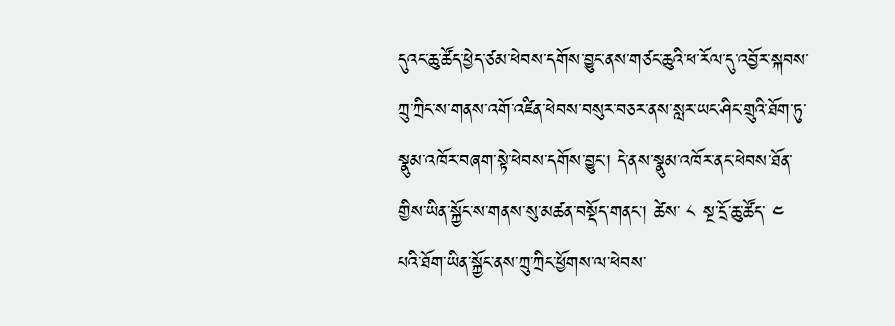དུའང་ཆུ་ཚོད་ཕྱེད་ཙམ་ཕེབས་དགོས་བྱུང་ནས་གཙང་ཆུའི་ཕ་རོལ་དུ་འབྱོར་སྐབས་ཀྲུ་ཀྲིང་ས་གནས་འགོ་འཛིན་ཕེབས་བསུར་བཅར་ནས་སླར་ཡང་ཤིང་གྲུའི་ཐོག་ཏུ་སྣུམ་འཁོར་བཞག་སྟེ་ཕེབས་དགོས་བྱུང་། དེ་ནས་སྣུམ་འཁོར་ནང་ཕེབས་ཐོན་གྱིས་ཡིན་སྐྱོང་ས་གནས་སུ་མཚན་བསྡོད་གནང་། ཚེས་ ༨ སྔ་དྲོ་ཆུ་ཚོད་ ༤ པའི་ཐོག་ཡིན་སྐྱོང་ནས་ཀྲུ་ཀྲིང་ཕྱོགས་ལ་ཕེབས་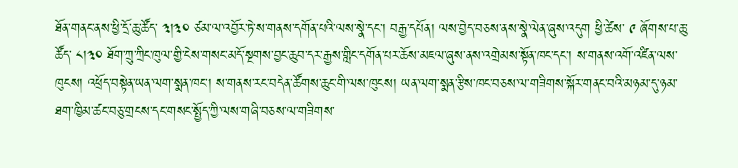ཐོན་གནང་ནས་ཕྱི་དྲོ་ཆུ་ཚོད་ ༣།༣༠ ཙམ་ལ་འབྱོར་ཏེ་ས་གནས་དགོན་པའི་ལས་སྣེ་དང་། བརྒྱ་དཔོན། ལས་བྱེད་བཅས་ནས་སྣེ་ལེན་ཞུས་འདུག ཕྱི་ཚེས་ ༩ ཞོགས་པ་ཆུ་ཚོད་ ༨།༣༠ ཐོག་ཀྲུ་ཀྲིང་ཁུལ་གྱི་ངེས་གསང་མདོ་སྔགས་བྱང་ཆུབ་དར་རྒྱས་གླིང་དགོན་པར་ཆོས་མཇལ་ཞུས་ནས་འགྲེམས་སྟོན་ཁང་དང་། ས་གནས་འགོ་འཛིན་ལས་ཁུངས། འཕྲོད་བསྟེན་ཡན་ལག་སྨན་ཁང་། ས་གནས་རང་བདེན་ཚོགས་ཆུང་གི་ལས་ཁུངས། ཡན་ལག་སྨན་རྩིས་ཁང་བཅས་ལ་གཟིགས་སྐོར་གནང་བའི་མཉམ་དུ་ཉམ་ཐག་ཁྱིམ་ཚང་བཅུ་གྲངས་དང་གསང་སྤྱོད་ཀྱི་ལས་གཞི་བཅས་ལ་གཟིགས་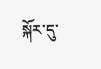སྐོར་དུ་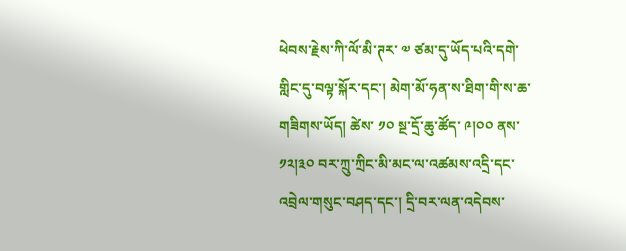ཕེབས་རྗེས་ཀི་ལོ་མི་ཊར་ ༧ ཙམ་དུ་ཡོད་པའི་དགེ་གླིང་དུ་བལྟ་སྐོར་དང་། མེག་མོ་ཧན་ས་ཐིག་གི་ས་ཆ་གཟིགས་ཡོད། ཚེས་ ༡༠ སྔ་དྲོ་ཆུ་ཚོད་ ༩།༠༠ ནས་ ༡༢།༣༠ བར་ཀྲུ་ཀྲིང་མི་མང་ལ་འཚམས་འདྲི་དང་འབྲེལ་གསུང་བཤད་དང་། དྲི་བར་ལན་འདེབས་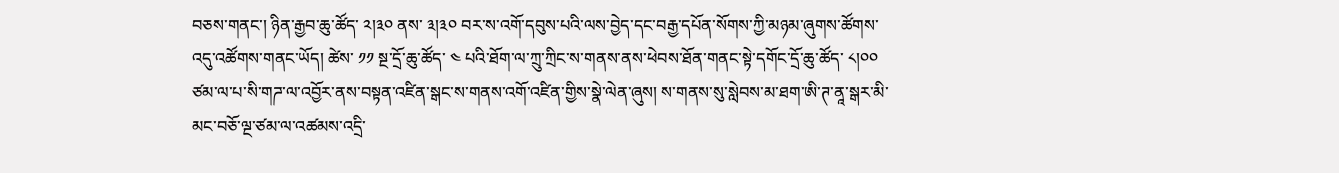བཅས་གནང་། ཉིན་རྒྱབ་ཆུ་ཚོད་ ༢།༣༠ ནས་ ༣།༣༠ བར་ས་འགོ་དབུས་པའི་ལས་བྱེད་དང་བརྒྱ་དཔོན་སོགས་ཀྱི་མཉམ་ཞུགས་ཚོགས་འདུ་འཚོགས་གནང་ཡོད། ཚེས་ ༡༡ སྔ་དྲོ་ཆུ་ཚོད་ ༤ པའི་ཐོག་ལ་ཀྲུ་ཀྲིང་ས་གནས་ནས་ཕེབས་ཐོན་གནང་སྟེ་དགོང་དྲོ་ཆུ་ཚོད་ ༨།༠༠ ཙམ་ལ་པ་སི་གཌ་ལ་འབྱོར་ནས་བསྟན་འཛིན་སྒང་ས་གནས་འགོ་འཛིན་གྱིས་སྣེ་ལེན་ཞུས། ས་གནས་སུ་སླེབས་མ་ཐག་ཨི་ཊ་ནཱ་སྒར་མི་མང་བཅོ་ལྔ་ཙམ་ལ་འཚམས་འདྲི་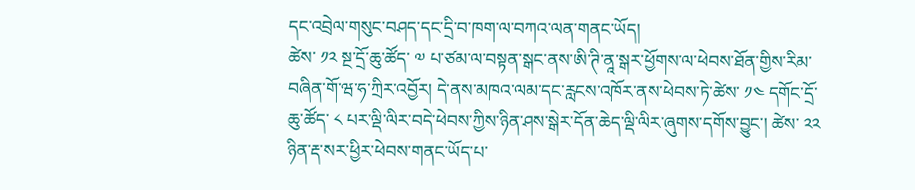དང་འབྲེལ་གསུང་བཤད་དང་དྲི་བ་ཁག་ལ་བཀའ་ལན་གནང་ཡོད།
ཚེས་ ༡༢ སྔ་དྲོ་ཆུ་ཚོད་ ༧ པ་ཙམ་ལ་བསྟན་སྒང་ནས་ཨི་ཊི་ནཱ་སྒར་ཕྱོགས་ལ་ཕེབས་ཐོན་གྱིས་རིམ་བཞིན་གོ་ཝ་ཧ་ཀྲིར་འབྱོར། དེ་ནས་མཁའ་ལམ་དང་རླངས་འཁོར་ནས་ཕེབས་ཏེ་ཚེས་ ༡༤ དགོང་དྲོ་ཆུ་ཚོད་ ༨ པར་ལྡི་ལིར་བདེ་ཕེབས་ཀྱིས་ཉིན་ཤས་སྒེར་དོན་ཆེད་ལྡི་ལིར་ཞུགས་དགོས་བྱུང་། ཚེས་ ༢༢ ཉིན་རྡ་སར་ཕྱིར་ཕེབས་གནང་ཡོད་པ་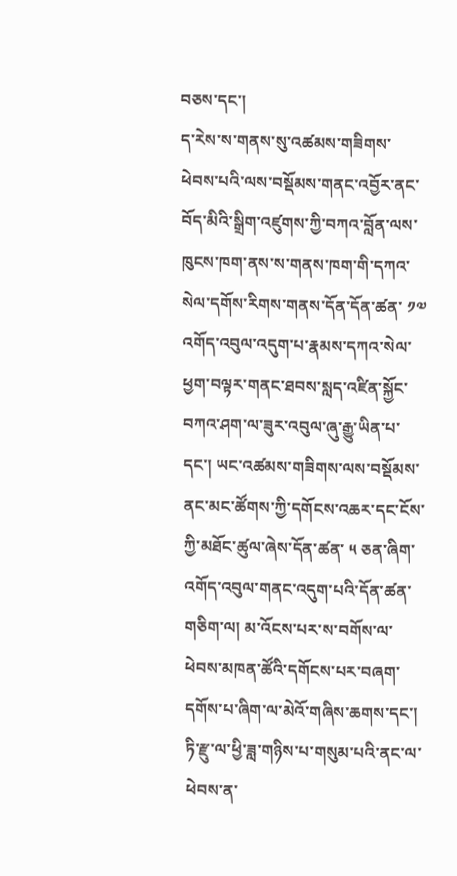བཅས་དང་།
ད་རེས་ས་གནས་སུ་འཚམས་གཟིགས་ཕེབས་པའི་ལས་བསྡོམས་གནང་འབྱོར་ནང་བོད་མིའི་སྒྲིག་འཛུགས་ཀྱི་བཀའ་བློན་ལས་ཁུངས་ཁག་ནས་ས་གནས་ཁག་གི་དཀའ་སེལ་དགོས་རིགས་གནས་དོན་དོན་ཚན་ ༡༧ འགོད་འབུལ་འདུག་པ་རྣམས་དཀའ་སེལ་ཕྱག་བལྟར་གནང་ཐབས་སླད་འཛིན་སྐྱོང་བཀའ་ཤག་ལ་ཟུར་འབུལ་ཞུ་རྒྱུ་ཡིན་པ་དང་། ཡང་འཚམས་གཟིགས་ལས་བསྡོམས་ནང་མང་ཚོགས་ཀྱི་དགོངས་འཆར་དང་ངོས་ཀྱི་མཐོང་ཚུལ་ཞེས་དོན་ཚན་ ༥ ཅན་ཞིག་འགོད་འབུལ་གནང་འདུག་པའི་དོན་ཚན་གཅིག་ལ། མ་འོངས་པར་ས་བགོས་ལ་ཕེབས་མཁན་ཚོའི་དགོངས་པར་བཞག་དགོས་པ་ཞིག་ལ་མེའོ་གཞིས་ཆགས་དང་། ཏི་རྫུ་ལ་ཕྱི་ཟླ་གཉིས་པ་གསུམ་པའི་ནང་ལ་ཕེབས་ན་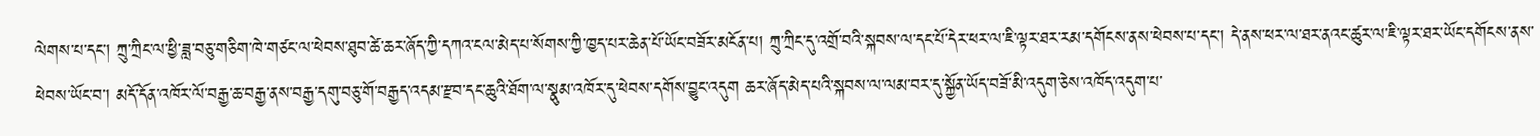ལེགས་པ་དང་། ཀྲུ་ཀྲིང་ལ་ཕྱི་ཟླ་བཅུ་གཅིག་ཁེ་གཙང་ལ་ཕེབས་ཐུབ་ཚེ་ཆར་ཞོད་ཀྱི་དཀའ་ངལ་མེད་པ་སོགས་ཀྱི་ཁྱད་པར་ཆེན་པོ་ཡོང་བཟོར་མངོན་པ། ཀྲུ་ཀྲིང་དུ་འགྲོ་བའི་སྐབས་ལ་དང་པོ་དེར་ཕར་ལ་ཇི་ལྟར་ཐར་རམ་དགོངས་ནས་ཕེབས་པ་དང་། དེ་ནས་ཕར་ལ་ཐར་ནའང་ཚུར་ལ་ཇི་ལྟར་ཐར་ཡོང་དགོངས་ནས་ཕེབས་ཡོང་བ་། མདོ་དོན་འཁོར་ལོ་བརྒྱ་ཆ་བརྒྱ་ནས་བརྒྱ་དགུ་བཅུ་གོ་བརྒྱད་འདམ་རྫབ་དང་ཆུའི་ཐོག་ལ་སྣུམ་འཁོར་དུ་ཕེབས་དགོས་བྱུང་འདུག ཆར་ཞོད་མེད་པའི་སྐབས་ལ་ལམ་བར་དུ་སྐྱོན་ཡོད་བཟོ་མི་འདུག་ཅེས་འཁོད་འདུག་པ་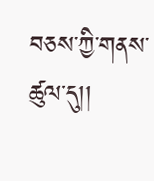བཅས་ཀྱི་གནས་ཚུལ་དུ།།